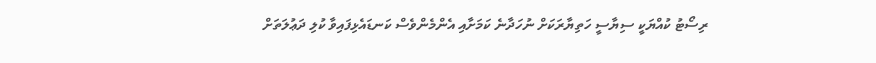ރިސޯޓު ކުއްޔަކީ ސިޔާސީ ހަތިޔާރަކަށް ނުހަދާނެ ކަމަށާއި އެންމެންވެސް ކަނޑައެޅިފައިވާ ކުލި ދަޢުލަތަށް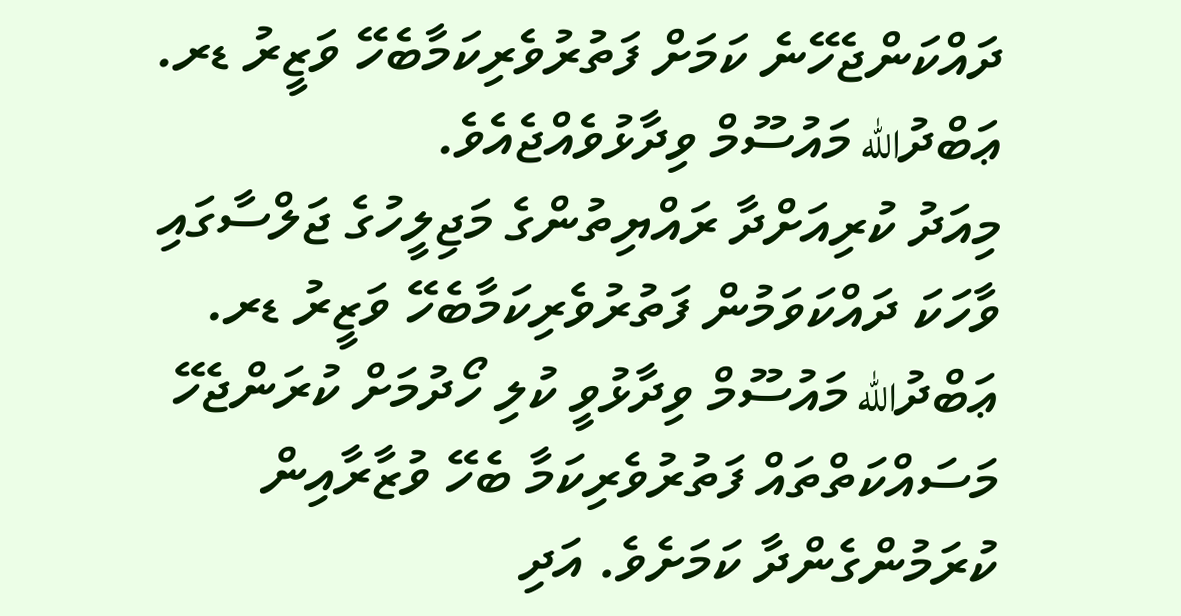ދައްކަންޖެހޭނެ ކަމަށް ފަތުރުވެރިކަމާބެހޭ ވަޒީރު ޑރ. ޢަބްދުالله މައުސޫމް ވިދާޅުވެއްޖެއެވެ.
މިއަދު ކުރިއަށްދާ ރައްޔިތުންގެ މަޖިލީހުގެ ޖަލްސާގައި ވާހަކަ ދައްކަވަމުން ފަތުރުވެރިކަމާބެހޭ ވަޒީރު ޑރ. ޢަބްދުالله މައުސޫމް ވިދާޅުވީ ކުލި ހޯދުމަށް ކުރަންޖެހޭ މަސައްކަތްތައް ފަތުރުވެރިކަމާ ބެހޭ ވުޒާރާއިން ކުރަމުންގެންދާ ކަމަށެވެ. އަދި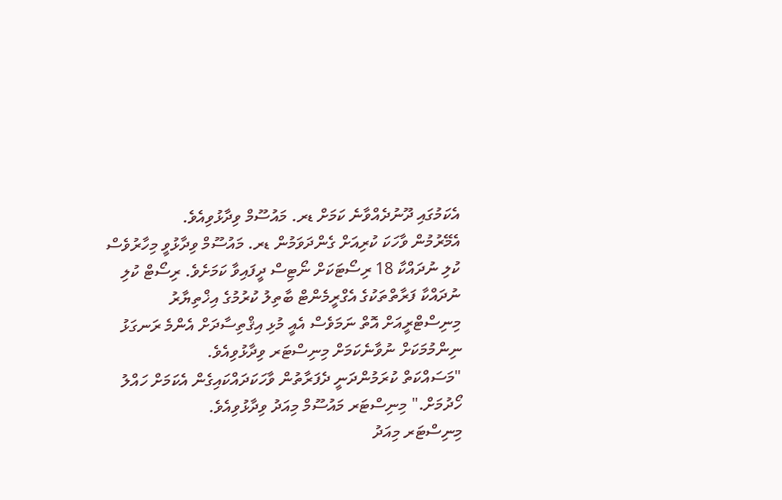އެކަމުގައި ދޫނުދެއްވާނެ ކަމަށް ޑރ. މައުސޫމް ވިދާޅުވިއެވެ.
އެމޭރުމުން ވާހަކަ ކުރިއަށް ގެންދަވަމުން ޑރ. މައުސޫމް ވިދާޅުވީ މިހާރުވެސް ކުލި ނުދައްކާ 18 ރިސޯޓަކަށް ނޯޓިސް ދީފައިވާ ކަމަށެވެ. ރިސޯޓް ކުލި ނުދައްކާ ފަރާތްތަކުގެ އެގްރީމެންޓް ބާތިލު ކުރުމުގެ އިޚްތިޔާރު މިނިސްޓްރީއަށް އޮތް ނަމަވެސް އެއީ މުޅި އިޤްތިސާދަށް އެންމެ ރަނގަޅު ނިންމުމަކަށް ނުވާނެކަމަށް މިނިސްޓަރ ވިދާޅުވިއެވެ.
"މަސައްކަތް ކުރަމުންދަނީ ދެފަރާތުން ވާހަކަދައްކައިގެން އެކަމަށް ހައްލު ހޯދުމަށް." މިނިސްޓަރ މައުސޫމް މިއަދު ވިދާޅުވިއެވެ.
މިނިސްޓަރ މިއަދު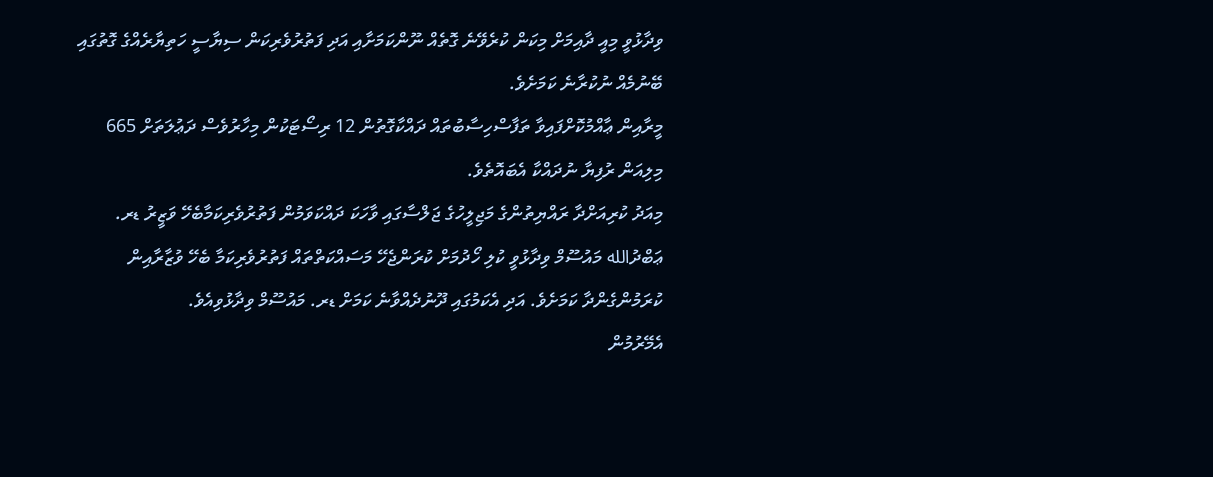ވިދާޅުވީ މިއީ ދާއިމަށް މިކަން ކުރެވޭނެ ގޮތެއް ނޫންކަމަށާއި އަދި ފަތުރުވެރިކަން ސިޔާސީ ހަތިޔާރެއްގެ ގޮތުގައި ބޭނުމެއް ނުކުރާނެ ކަމަށެވެ.
މީރާއިން ޢާއްމުކޮށްފައިވާ ތަފާސްހިސާބުތައް ދައްކާގޮތުން 12 ރިސޯޓަކުން މިހާރުވެސް ދަޢުލަތަށް 665 މިލިއަން ރުފިޔާ ނުދައްކާ އެބައޮތެވެ.
މިއަދު ކުރިއަށްދާ ރައްޔިތުންގެ މަޖިލީހުގެ ޖަލްސާގައި ވާހަކަ ދައްކަވަމުން ފަތުރުވެރިކަމާބެހޭ ވަޒީރު ޑރ. ޢަބްދުالله މައުސޫމް ވިދާޅުވީ ކުލި ހޯދުމަށް ކުރަންޖެހޭ މަސައްކަތްތައް ފަތުރުވެރިކަމާ ބެހޭ ވުޒާރާއިން ކުރަމުންގެންދާ ކަމަށެވެ. އަދި އެކަމުގައި ދޫނުދެއްވާނެ ކަމަށް ޑރ. މައުސޫމް ވިދާޅުވިއެވެ.
އެމޭރުމުން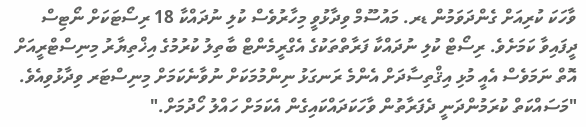ވާހަކަ ކުރިއަށް ގެންދަވަމުން ޑރ. މައުސޫމް ވިދާޅުވީ މިހާރުވެސް ކުލި ނުދައްކާ 18 ރިސޯޓަކަށް ނޯޓިސް ދީފައިވާ ކަމަށެވެ. ރިސޯޓް ކުލި ނުދައްކާ ފަރާތްތަކުގެ އެގްރީމެންޓް ބާތިލު ކުރުމުގެ އިޚްތިޔާރު މިނިސްޓްރީއަށް އޮތް ނަމަވެސް އެއީ މުޅި އިޤްތިސާދަށް އެންމެ ރަނގަޅު ނިންމުމަކަށް ނުވާނެކަމަށް މިނިސްޓަރ ވިދާޅުވިއެވެ.
"މަސައްކަތް ކުރަމުންދަނީ ދެފަރާތުން ވާހަކަދައްކައިގެން އެކަމަށް ހައްލު ހޯދުމަށް."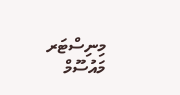މިނިސްޓަރ މައުސޫމް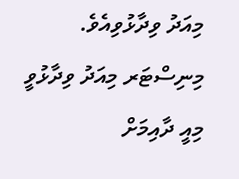މިއަދު ވިދާޅުވިއެވެ.
މިނިސްޓަރ މިއަދު ވިދާޅުވީ މިއީ ދާއިމަށް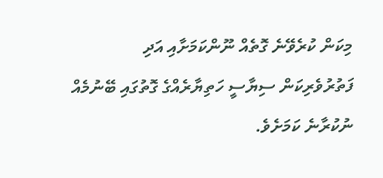މިކަން ކުރެވޭނެ ގޮތެއް ނޫންކަމަށާއި އަދި ފަތުރުވެރިކަން ސިޔާސީ ހަތިޔާރެއްގެ ގޮތުގައި ބޭނުމެއް ނުކުރާނެ ކަމަށެވެ.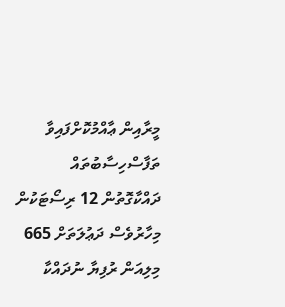މީރާއިން ޢާއްމުކޮށްފައިވާ ތަފާސްހިސާބުތައް ދައްކާގޮތުން 12 ރިސޯޓަކުން މިހާރުވެސް ދަޢުލަތަށް 665 މިލިއަން ރުފިޔާ ނުދައްކާ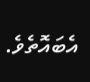އެބައޮތެވެ.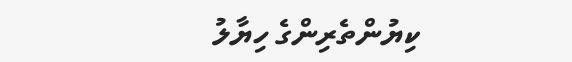ކިޔުންތެރިންގެ ހިޔާލު